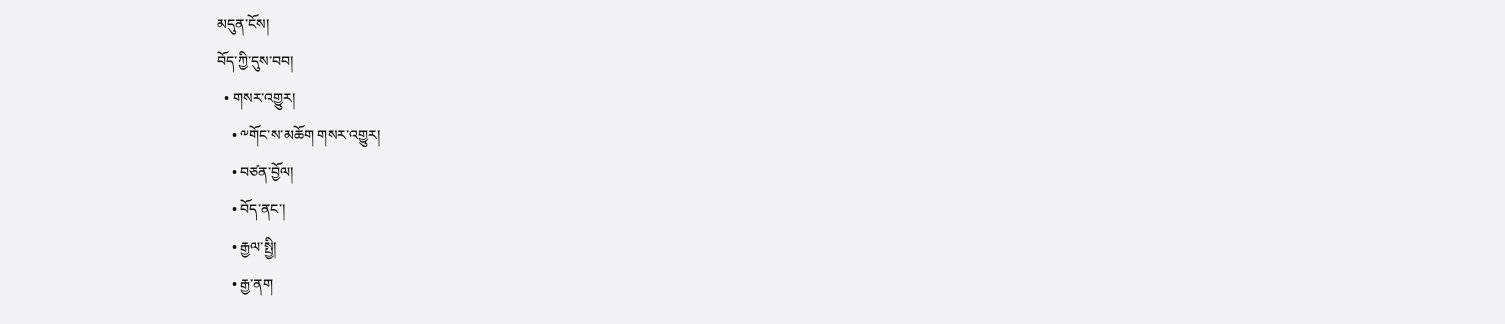མདུན་ངོས།
བོད་ཀྱི་དུས་བབ།
  • གསར་འགྱུར།
    • ༸གོང་ས་མཆོག གསར་འགྱུར།
    • བཙན་བྱོལ།
    • བོད་ནང་།
    • རྒྱལ་སྤྱི།
    • རྒྱ་ནག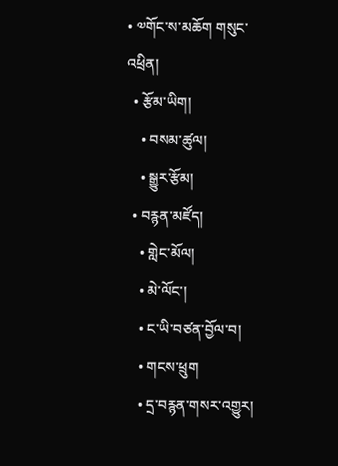• ༧གོང་ས་མཆོག གསུང་འཕྲིན།
  • རྩོམ་ཡིག།
    • བསམ་ཚུལ།
    • སྒྱུར་རྩོམ།
  • བརྙན་མཛོད།
    • གླེང་མོལ།
    • མེ་ལོང་།
    • ང་ཡི་བཙན་བྱོལ་བ།
    • གངས་ཕྲུག
    • དྲ་བརྙན་གསར་འགྱུར།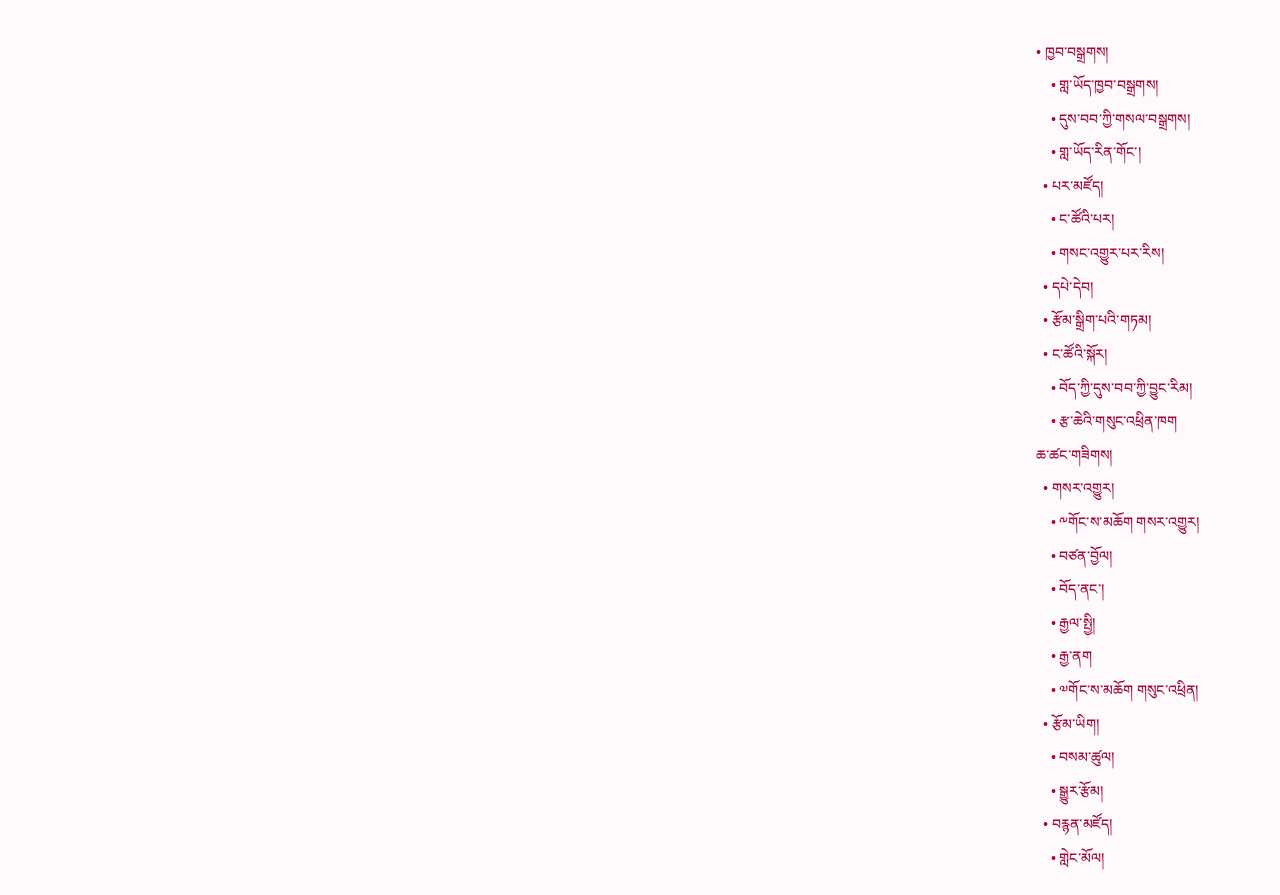• ཁྱབ་བསྒྲགས།
    • གླ་ཡོད་ཁྱབ་བསྒྲགས།
    • དུས་བབ་ཀྱི་གསལ་བསྒྲགས།
    • གླ་ཡོད་རིན་གོང་།
  • པར་མཛོད།
    • ང་ཚོའི་པར།
    • གསང་འགྱུར་པར་རིས།
  • དཔེ་དེབ།
  • རྩོམ་སྒྲིག་པའི་གཏམ།
  • ང་ཚོའི་སྐོར།
    • བོད་ཀྱི་དུས་བབ་ཀྱི་བྱུང་རིམ།
    • རྩ་ཆེའི་གསུང་འཕྲིན་ཁག
ཆ་ཚང་གཟིགས།
  • གསར་འགྱུར།
    • ༸གོང་ས་མཆོག གསར་འགྱུར།
    • བཙན་བྱོལ།
    • བོད་ནང་།
    • རྒྱལ་སྤྱི།
    • རྒྱ་ནག
    • ༧གོང་ས་མཆོག གསུང་འཕྲིན།
  • རྩོམ་ཡིག།
    • བསམ་ཚུལ།
    • སྒྱུར་རྩོམ།
  • བརྙན་མཛོད།
    • གླེང་མོལ།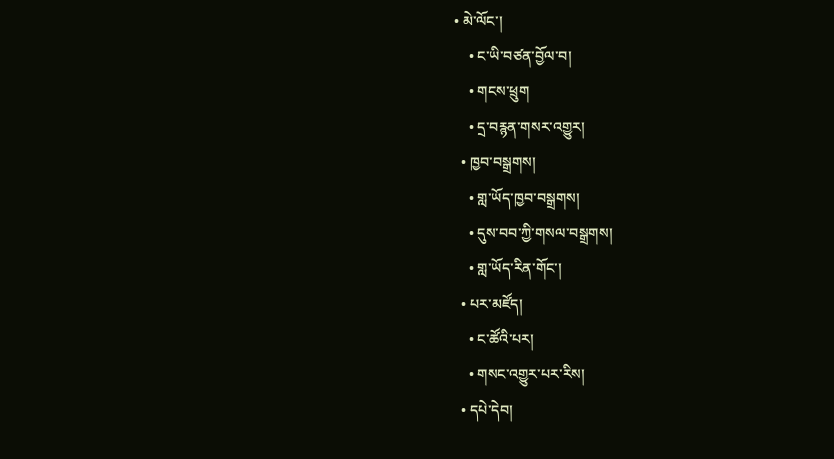• མེ་ལོང་།
    • ང་ཡི་བཙན་བྱོལ་བ།
    • གངས་ཕྲུག
    • དྲ་བརྙན་གསར་འགྱུར།
  • ཁྱབ་བསྒྲགས།
    • གླ་ཡོད་ཁྱབ་བསྒྲགས།
    • དུས་བབ་ཀྱི་གསལ་བསྒྲགས།
    • གླ་ཡོད་རིན་གོང་།
  • པར་མཛོད།
    • ང་ཚོའི་པར།
    • གསང་འགྱུར་པར་རིས།
  • དཔེ་དེབ།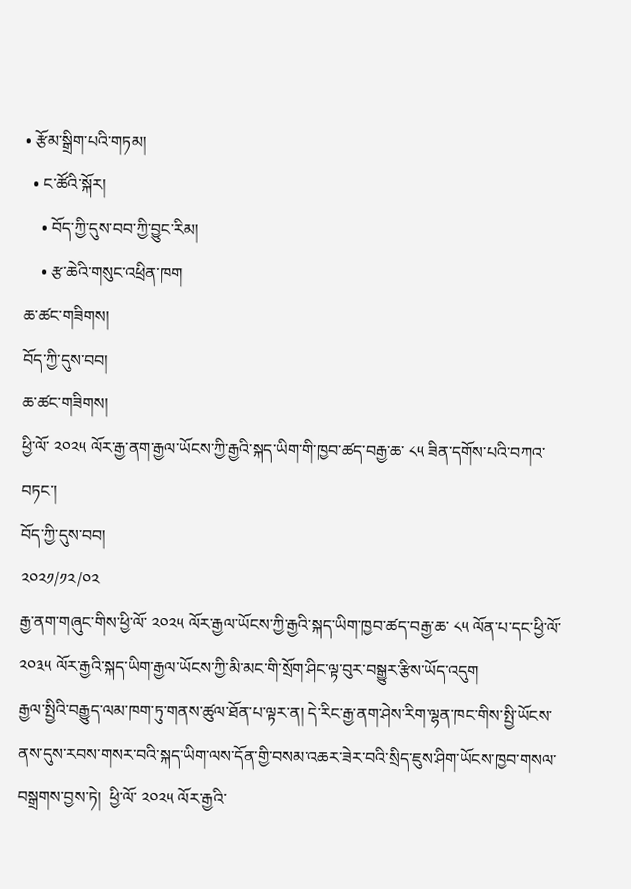• རྩོམ་སྒྲིག་པའི་གཏམ།
  • ང་ཚོའི་སྐོར།
    • བོད་ཀྱི་དུས་བབ་ཀྱི་བྱུང་རིམ།
    • རྩ་ཆེའི་གསུང་འཕྲིན་ཁག
ཆ་ཚང་གཟིགས།
བོད་ཀྱི་དུས་བབ།
ཆ་ཚང་གཟིགས།
ཕྱི་ལོ་ ༢༠༢༥ ལོར་རྒྱ་ནག་རྒྱལ་ཡོངས་ཀྱི་རྒྱའི་སྐད་ཡིག་གི་ཁྱབ་ཚད་བརྒྱ་ཆ་ ༨༥ ཟིན་དགོས་པའི་བཀའ་བཏང་།
བོད་ཀྱི་དུས་བབ།
༢༠༢༡/༡༢/༠༢
རྒྱ་ནག་གཞུང་གིས་ཕྱི་ལོ་ ༢༠༢༥ ལོར་རྒྱལ་ཡོངས་ཀྱི་རྒྱའི་སྐད་ཡིག་ཁྱབ་ཚད་བརྒྱ་ཆ་ ༨༥ ལོན་པ་དང་ཕྱི་ལོ་ ༢༠༣༥ ལོར་རྒྱའི་སྐད་ཡིག་རྒྱལ་ཡོངས་ཀྱི་མི་མང་གི་སྲོག་ཤིང་ལྟ་བུར་བསྒྱུར་རྩིས་ཡོད་འདུག
རྒྱལ་སྤྱིའི་བརྒྱུད་ལམ་ཁག་ཏུ་གནས་ཚུལ་ཐོན་པ་ལྟར་ན། དེ་རིང་རྒྱ་ནག་ཤེས་རིག་ལྷན་ཁང་གིས་སྤྱི་ཡོངས་ནས་དུས་རབས་གསར་བའི་སྐད་ཡིག་ལས་དོན་གྱི་བསམ་འཆར་ཟེར་བའི་སྲིད་ཇུས་ཤིག་ཡོངས་ཁྱབ་གསལ་བསྒྲགས་བྱས་ཏེ།  ཕྱི་ལོ་ ༢༠༢༥ ལོར་རྒྱའི་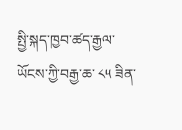སྤྱི་སྐད་ཁྱབ་ཚད་རྒྱལ་ཡོངས་ཀྱི་བརྒྱ་ཆ་ ༨༥ ཟིན་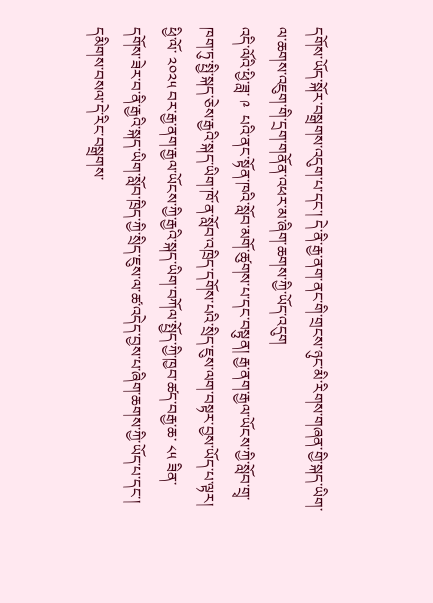དགོས་ཡོད་སྐོར་བསྒྲགས་འདུག་པ་དང་། དེ་ནི་རྒྱ་ནག་ནང་གི་གྲངས་ཉུང་མི་རིགས་གཞན་གྱི་སྐད་ཡིག་ལ་ཆགས་འཇུག་གི་དྲག་གནོན་འཕར་མ་ཞིག་ཆགས་ཀྱི་ཡོད་འདུག
འདི་ལོའི་ཕྱི་ཟླ་ ༩  པའི་ནང་སྟོན་ཁའི་སློབ་མགོ་ཚུགས་པ་དང་བསྟུན། རྒྱ་ནག་རྒྱལ་ཡོངས་ཀྱི་སློབ་གྲྭ་ཁག་ཏུ་སྤྱི་སྐད་ཅེས་རྒྱའི་སྐད་ཡིག་ཁོ་ན་སློབ་འཁྲིད་དགོས་པའི་སྲིད་ཇུས་ལག་བསྟར་བྱས་ཡོད་པ་ལྟར། ཕྱི་ལོ་ ༢༠༢༥ བར་རྒྱ་ནག་རྒྱལ་ཡོངས་ཀྱི་རྒྱའི་སྐད་ཡིག་བཀོལ་སྤྱོད་ཀྱི་ཁྱབ་ཚད་བརྒྱ་ཆ་ ༨༥ ཟིན་དགོས་ཟེར་བ་ནི་རྒྱའི་སྐད་ཡིག་སློབ་ཁྲིད་ཀྱི་སྲིད་ཇུས་ལ་ཚ་འདེད་བྱས་པ་ཞིག་ཆགས་ཀྱི་ཡོད་པ་དང་། དམིགས་བསལ་དེ་རིང་བསྒྲགས་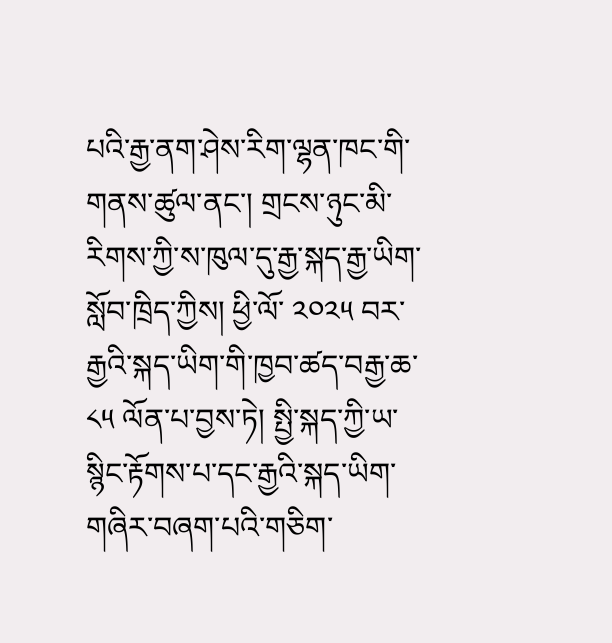པའི་རྒྱ་ནག་ཤེས་རིག་ལྷན་ཁང་གི་གནས་ཚུལ་ནང་། གྲངས་ཉུང་མི་རིགས་ཀྱི་ས་ཁུལ་དུ་རྒྱ་སྐད་རྒྱ་ཡིག་སློབ་ཁྲིད་ཀྱིས། ཕྱི་ལོ་ ༢༠༢༥ བར་རྒྱའི་སྐད་ཡིག་གི་ཁྱབ་ཚད་བརྒྱ་ཆ་ ༨༥ ལོན་པ་བྱས་ཏེ། སྤྱི་སྐད་ཀྱི་ཡ་སྙིང་རྟོགས་པ་དང་རྒྱའི་སྐད་ཡིག་གཞིར་བཞག་པའི་གཅིག་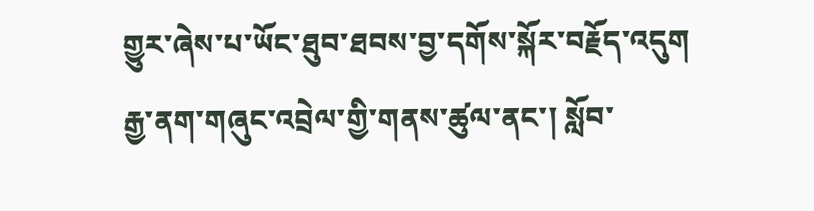གྱུར་ཞེས་པ་ཡོང་ཐུབ་ཐབས་བྱ་དགོས་སྐོར་བརྗོད་འདུག
རྒྱ་ནག་གཞུང་འབྲེལ་གྱི་གནས་ཚུལ་ནང་། སློབ་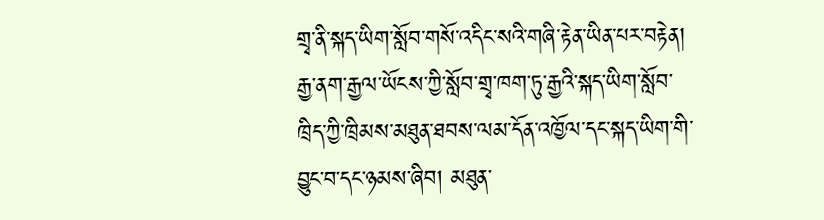གྲྭ་ནི་སྐད་ཡིག་སློབ་གསོ་འདིང་སའི་གཞི་རྟེན་ཡིན་པར་བརྟེན། རྒྱ་ནག་རྒྱལ་ཡོངས་ཀྱི་སློབ་གྲྭ་ཁག་ཏུ་རྒྱའི་སྐད་ཡིག་སློབ་ཁྲིད་ཀྱི་ཁྲིམས་མཐུན་ཐབས་ལམ་དོན་འཁྱོལ་དང་སྐད་ཡིག་གི་བྱུང་བ་དང་ཉམས་ཞིབ། མཐུན་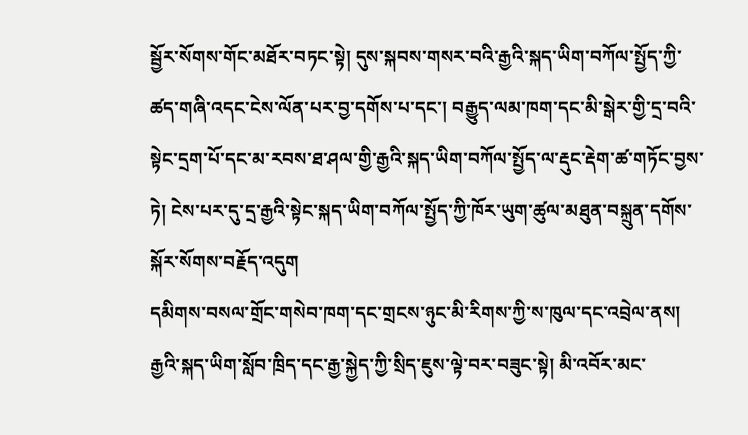སྦྱོར་སོགས་གོང་མཐོར་བཏང་སྟེ། དུས་སྐབས་གསར་བའི་རྒྱའི་སྐད་ཡིག་བཀོལ་སྤྱོད་ཀྱི་ཚད་གཞི་འདང་ངེས་ལོན་པར་བྱ་དགོས་པ་དང་། བརྒྱུད་ལམ་ཁག་དང་མི་སྒེར་གྱི་དྲ་བའི་སྟེང་དྲག་པོ་དང་མ་རབས་ཐ་ཤལ་གྱི་རྒྱའི་སྐད་ཡིག་བཀོལ་སྤྱོད་ལ་རྡུང་རྡེག་ཚ་གཏོང་བྱས་ཏེ། ངེས་པར་དུ་དྲ་རྒྱའི་སྟེང་སྐད་ཡིག་བཀོལ་སྤྱོད་ཀྱི་ཁོར་ཡུག་ཚུལ་མཐུན་བསྐྲུན་དགོས་སྐོར་སོགས་བརྗོད་འདུག
དམིགས་བསལ་གྲོང་གསེབ་ཁག་དང་གྲངས་ཉུང་མི་རིགས་ཀྱི་ས་ཁུལ་དང་འབྲེལ་ནས། རྒྱའི་སྐད་ཡིག་སློབ་ཁྲིད་དང་རྒྱ་སྐྱེད་ཀྱི་སྲིད་ཇུས་ལྟེ་བར་བཟུང་སྟེ། མི་འབོར་མང་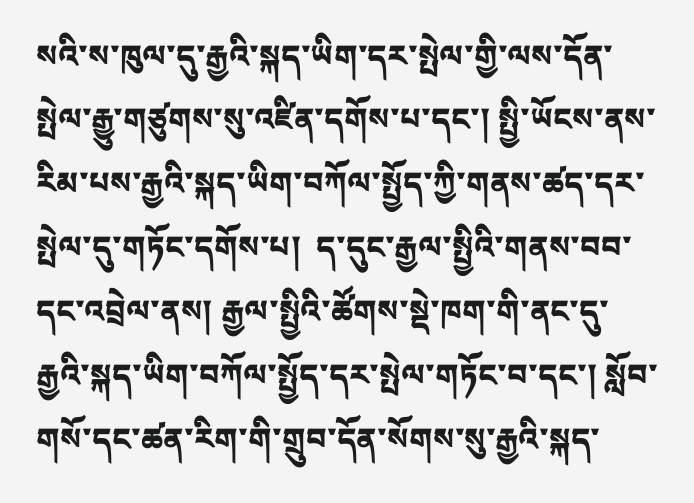སའི་ས་ཁུལ་དུ་རྒྱའི་སྐད་ཡིག་དར་སྤེལ་གྱི་ལས་དོན་སྤེལ་རྒྱུ་གཙུགས་སུ་འཛིན་དགོས་པ་དང་། སྤྱི་ཡོངས་ནས་རིམ་པས་རྒྱའི་སྐད་ཡིག་བཀོལ་སྤྱོད་ཀྱི་གནས་ཚད་དར་སྤེལ་དུ་གཏོང་དགོས་པ།  ད་དུང་རྒྱལ་སྤྱིའི་གནས་བབ་དང་འབྲེལ་ནས། རྒྱལ་སྤྱིའི་ཚོགས་སྡེ་ཁག་གི་ནང་དུ་རྒྱའི་སྐད་ཡིག་བཀོལ་སྤྱོད་དར་སྤེལ་གཏོང་བ་དང་། སློབ་གསོ་དང་ཚན་རིག་གི་གྲུབ་དོན་སོགས་སུ་རྒྱའི་སྐད་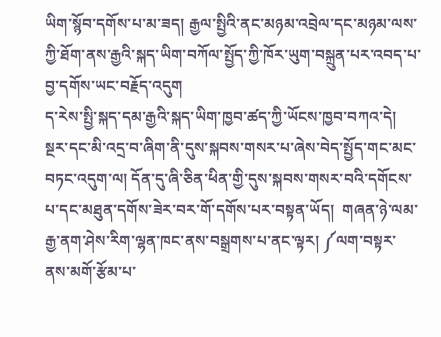ཡིག་སྙོབ་དགོས་པ་མ་ཟད། རྒྱལ་སྤྱིའི་ནང་མཉམ་འབྲེལ་དང་མཉམ་ལས་ཀྱི་ཐོག་ནས་རྒྱའི་སྐད་ཡིག་བཀོལ་སྤྱོད་ཀྱི་ཁོར་ཡུག་བསྐྲུན་པར་འབད་པ་བྱ་དགོས་ཡང་བརྗོད་འདུག
ད་རེས་སྤྱི་སྐད་དམ་རྒྱའི་སྐད་ཡིག་ཁྱབ་ཚད་ཀྱི་ཡོངས་ཁྱབ་བཀའ་དེ། སྔར་དང་མི་འདྲ་བ་ཞིག་ནི་དུས་སྐབས་གསར་པ་ཞེས་བེད་སྤྱོད་གང་མང་བཏང་འདུག་ལ། དོན་དུ་ཞི་ཅིན་ཕིན་གྱི་དུས་སྐབས་གསར་བའི་དགོངས་པ་དང་མཐུན་དགོས་ཟེར་བར་གོ་དགོས་པར་བསྟན་ཡོད།  གཞན་ཉེ་ལམ་རྒྱ་ནག་ཤེས་རིག་ལྷན་ཁང་ནས་བསྒྲགས་པ་ནང་ལྟར། ༼ལག་བསྟར་ནས་མགོ་རྩོམ་པ་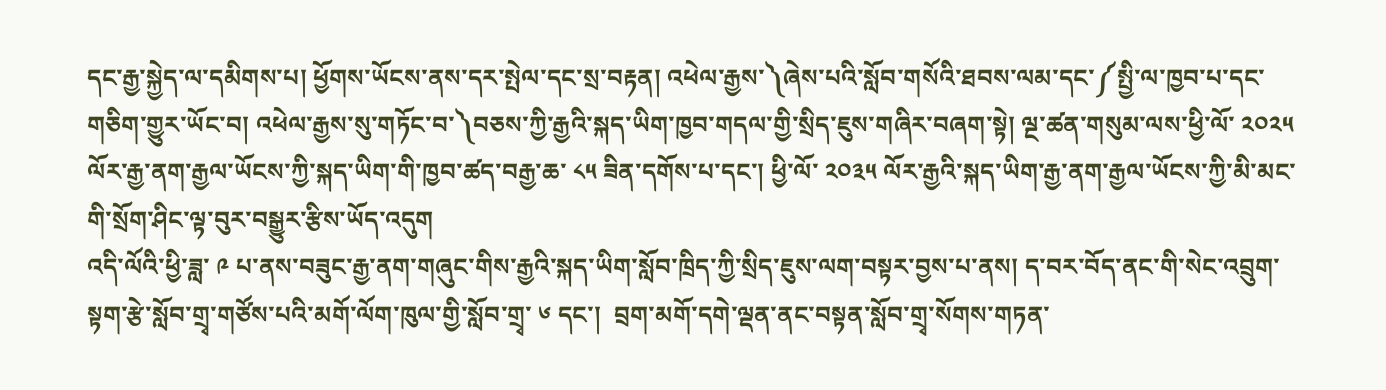དང་རྒྱ་སྐྱེད་ལ་དམིགས་པ། ཕྱོགས་ཡོངས་ནས་དར་སྤེལ་དང་སྲ་བརྟན། འཕེལ་རྒྱས་༽ཞེས་པའི་སློབ་གསོའི་ཐབས་ལམ་དང་༼སྤྱི་ལ་ཁྱབ་པ་དང་གཅིག་གྱུར་ཡོང་བ། འཕེལ་རྒྱས་སུ་གཏོང་བ་༽བཅས་ཀྱི་རྒྱའི་སྐད་ཡིག་ཁྱབ་གདལ་གྱི་སྲིད་ཇུས་གཞིར་བཞག་སྟེ། ལྔ་ཚན་གསུམ་ལས་ཕྱི་ལོ་ ༢༠༢༥ ལོར་རྒྱ་ནག་རྒྱལ་ཡོངས་ཀྱི་སྐད་ཡིག་གི་ཁྱབ་ཚད་བརྒྱ་ཆ་ ༨༥ ཟིན་དགོས་པ་དང་། ཕྱི་ལོ་ ༢༠༣༥ ལོར་རྒྱའི་སྐད་ཡིག་རྒྱ་ནག་རྒྱལ་ཡོངས་ཀྱི་མི་མང་གི་སྲོག་ཤིང་ལྟ་བུར་བསྒྱུར་རྩིས་ཡོད་འདུག
འདི་ལོའི་ཕྱི་ཟླ་ ༩ པ་ནས་བཟུང་རྒྱ་ནག་གཞུང་གིས་རྒྱའི་སྐད་ཡིག་སློབ་ཁྲིད་ཀྱི་སྲིད་ཇུས་ལག་བསྟར་བྱས་པ་ནས། ད་བར་བོད་ནང་གི་སེང་འབྲུག་སྟག་རྩེ་སློབ་གྲྭ་གཙོས་པའི་མགོ་ལོག་ཁུལ་གྱི་སློབ་གྲྭ་ ༦ དང་།  བྲག་མགོ་དགེ་ལྡན་ནང་བསྟན་སློབ་གྲྭ་སོགས་གཏན་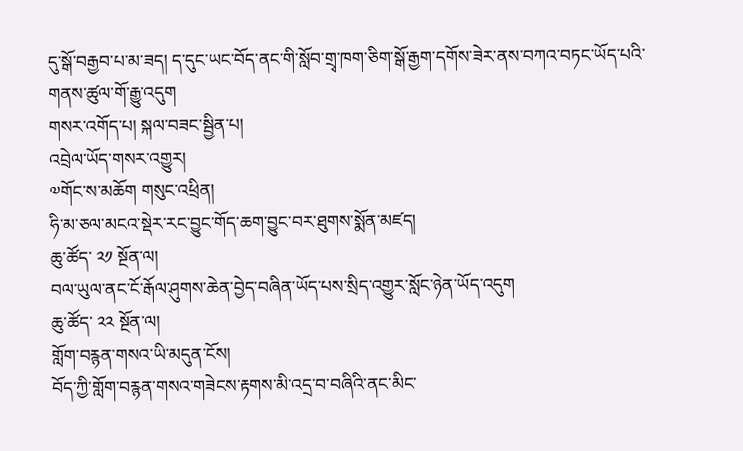དུ་སྒོ་བརྒྱབ་པ་མ་ཟད། ད་དུང་ཡང་བོད་ནང་གི་སློབ་གྲྭ་ཁག་ཅིག་སྒོ་རྒྱག་དགོས་ཟེར་ནས་བཀའ་བཏང་ཡོད་པའི་གནས་ཚུལ་གོ་རྒྱུ་འདུག
གསར་འགོད་པ། སྐལ་བཟང་སྦྱིན་པ།
འབྲེལ་ཡོད་གསར་འགྱུར།
༧གོང་ས་མཆོག གསུང་འཕྲིན།
ཧི་མ་ཅལ་མངའ་སྡེར་རང་བྱུང་གོད་ཆག་བྱུང་བར་ཐུགས་སྨོན་མཛད།
ཆུ་ཚོད་ ༢༡ སྔོན་ལ།
བལ་ཡུལ་ནང་ངོ་རྒོལ་ཤུགས་ཆེན་བྱེད་བཞིན་ཡོད་པས་སྲིད་འགྱུར་སློང་ཉེན་ཡོད་འདུག
ཆུ་ཚོད་ ༢༢ སྔོན་ལ།
གློག་བརྙན་གསའ་ཡི་མདུན་ངོས།
བོད་ཀྱི་གློག་བརྙན་གསའ་གཟེངས་རྟགས་མི་འདྲ་བ་བཞིའི་ནང་མིང་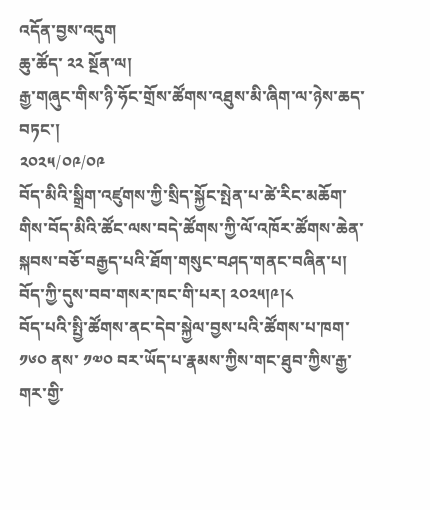འདོན་བྱས་འདུག
ཆུ་ཚོད་ ༢༢ སྔོན་ལ།
རྒྱ་གཞུང་གིས་ཉི་ཧོང་གྲོས་ཚོགས་འཐུས་མི་ཞིག་ལ་ཉེས་ཆད་བཏང་།
༢༠༢༥/༠༩/༠༩
བོད་མིའི་སྒྲིག་འཛུགས་ཀྱི་སྲིད་སྐྱོང་སྤེན་པ་ཚེ་རིང་མཆོག་གིས་བོད་མིའི་ཚོང་ལས་བདེ་ཚོགས་ཀྱི་ལོ་འཁོར་ཚོགས་ཆེན་སྐབས་བཅོ་བརྒྱད་པའི་ཐོག་གསུང་བཤད་གནང་བཞིན་པ། བོད་ཀྱི་དུས་བབ་གསར་ཁང་གི་པར། ༢༠༢༥།༩།༨
བོད་པའི་སྤྱི་ཚོགས་ནང་དེབ་སྐྱེལ་བྱས་པའི་ཚོགས་པ་ཁག་ ༡༦༠ ནས་ ༡༧༠ བར་ཡོད་པ་རྣམས་ཀྱིས་གང་ཐུབ་ཀྱིས་རྒྱ་གར་གྱི་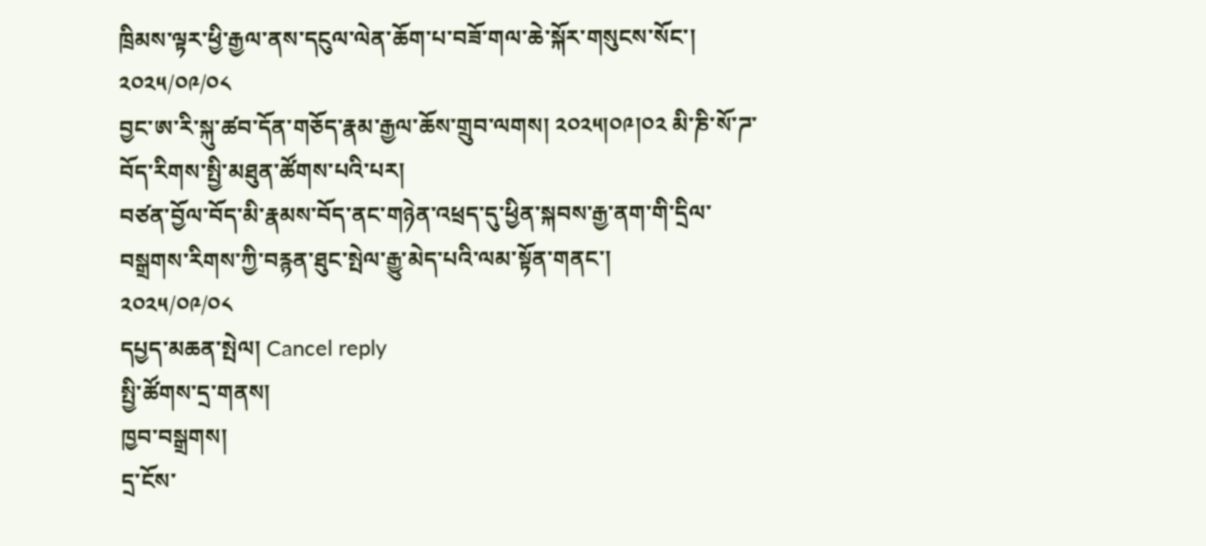ཁྲིམས་ལྟར་ཕྱི་རྒྱལ་ནས་དངུལ་ལེན་ཆོག་པ་བཟོ་གལ་ཆེ་སྐོར་གསུངས་སོང་།
༢༠༢༥/༠༩/༠༨
བྱང་ཨ་རི་སྐུ་ཚབ་དོན་གཅོད་རྣམ་རྒྱལ་ཆོས་གྲུབ་ལགས། ༢༠༢༥།༠༩།༠༢ མི་ཎི་སོ་ཌ་བོད་རིགས་སྤྱི་མཐུན་ཚོགས་པའི་པར།
བཙན་བྱོལ་བོད་མི་རྣམས་བོད་ནང་གཉེན་འཕྲད་དུ་ཕྱིན་སྐབས་རྒྱ་ནག་གི་དྲིལ་བསྒྲགས་རིགས་ཀྱི་བརྙན་ཐུང་སྤེལ་རྒྱུ་མེད་པའི་ལམ་སྟོན་གནང་།
༢༠༢༥/༠༩/༠༨
དཔྱད་མཆན་སྤེལ། Cancel reply
སྤྱི་ཚོགས་དྲ་གནས།
ཁྱབ་བསྒྲགས།
དྲ་ངོས་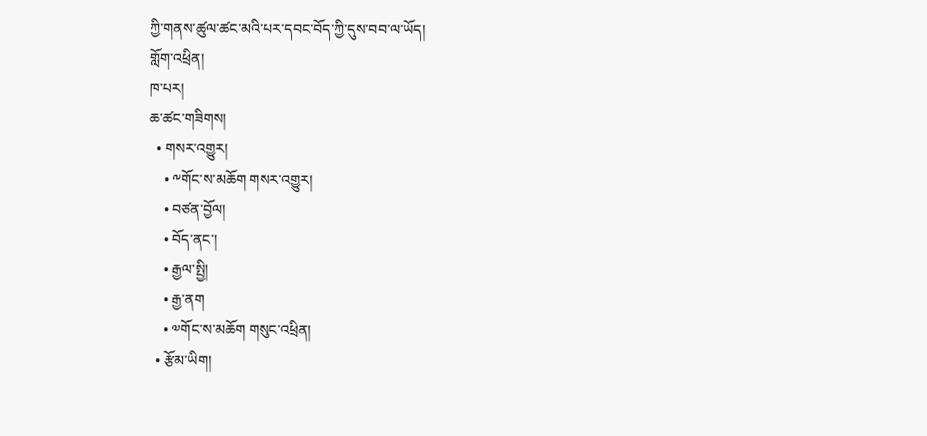ཀྱི་གནས་ཚུལ་ཚང་མའི་པར་དབང་བོད་ཀྱི་དུས་བབ་ལ་ཡོད།
གློག་འཕྲིན།
ཁ་པར།
ཆ་ཚང་གཟིགས།
  • གསར་འགྱུར།
    • ༸གོང་ས་མཆོག གསར་འགྱུར།
    • བཙན་བྱོལ།
    • བོད་ནང་།
    • རྒྱལ་སྤྱི།
    • རྒྱ་ནག
    • ༧གོང་ས་མཆོག གསུང་འཕྲིན།
  • རྩོམ་ཡིག།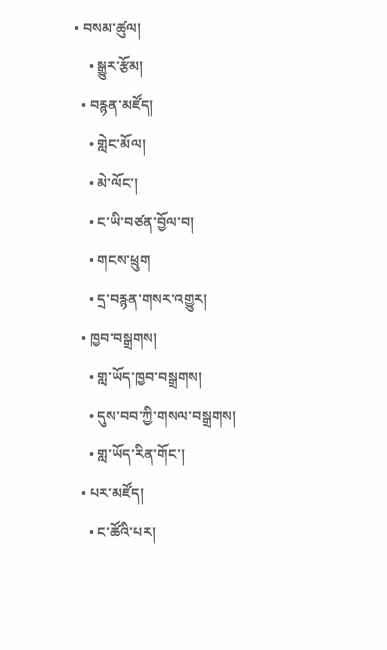• བསམ་ཚུལ།
    • སྒྱུར་རྩོམ།
  • བརྙན་མཛོད།
    • གླེང་མོལ།
    • མེ་ལོང་།
    • ང་ཡི་བཙན་བྱོལ་བ།
    • གངས་ཕྲུག
    • དྲ་བརྙན་གསར་འགྱུར།
  • ཁྱབ་བསྒྲགས།
    • གླ་ཡོད་ཁྱབ་བསྒྲགས།
    • དུས་བབ་ཀྱི་གསལ་བསྒྲགས།
    • གླ་ཡོད་རིན་གོང་།
  • པར་མཛོད།
    • ང་ཚོའི་པར།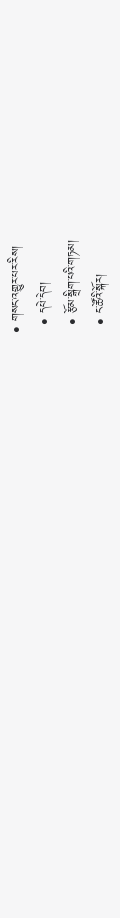• གསང་འགྱུར་པར་རིས།
  • དཔེ་དེབ།
  • རྩོམ་སྒྲིག་པའི་གཏམ།
  • ང་ཚོའི་སྐོར།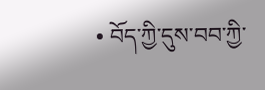• བོད་ཀྱི་དུས་བབ་ཀྱི་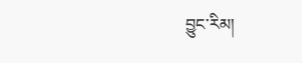བྱུང་རིམ།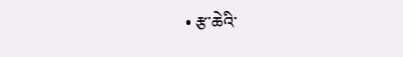• རྩ་ཆེའི་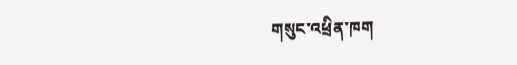གསུང་འཕྲིན་ཁག